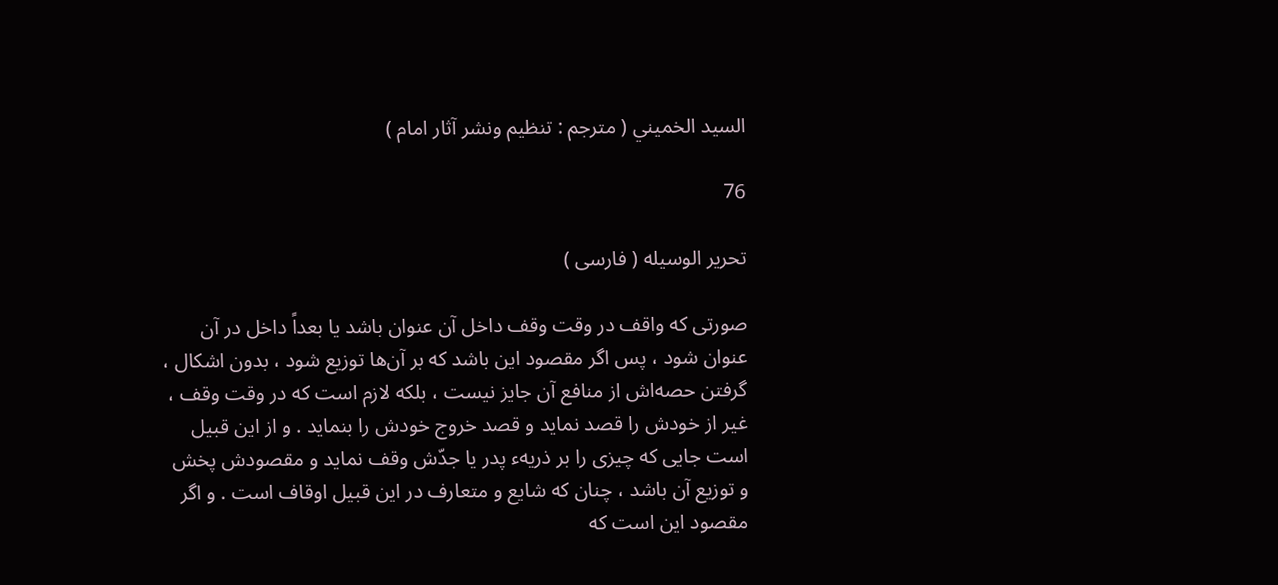السيد الخميني ( مترجم : تنظيم ونشر آثار امام )

76

تحرير الوسيله ( فارسى )

صورتى كه واقف در وقت وقف داخل آن عنوان باشد يا بعداً داخل در آن عنوان شود ، پس اگر مقصود اين باشد كه بر آن‌ها توزيع شود ، بدون اشكال ، گرفتن حصه‌اش از منافع آن جايز نيست ، بلكه لازم است كه در وقت وقف ، غير از خودش را قصد نمايد و قصد خروج خودش را بنمايد . و از اين قبيل است جايى كه چيزى را بر ذريهء پدر يا جدّش وقف نمايد و مقصودش پخش و توزيع آن باشد ، چنان كه شايع و متعارف در اين قبيل اوقاف است . و اگر مقصود اين است كه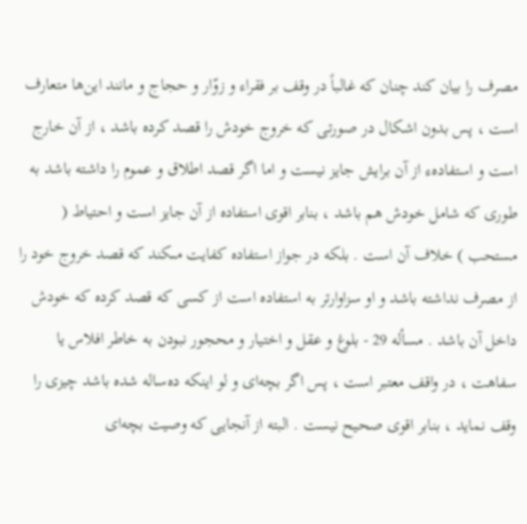مصرف را بيان كند چنان كه غالباً در وقف بر فقراء و زوّار و حجاج و مانند اين‌ها متعارف است ، پس بدون اشكال در صورتى كه خروج خودش را قصد كرده باشد ، از آن خارج است و استفادهء از آن برايش جايز نيست و اما اگر قصد اطلاق و عموم را داشته باشد به طورى كه شامل خودش هم باشد ، بنابر اقوى استفاده از آن جايز است و احتياط ( مستحب ) خلاف آن است . بلكه در جواز استفاده كفايت مىكند كه قصد خروج خود را از مصرف نداشته باشد و او سزاوارتر به استفاده است از كسى كه قصد كرده كه خودش داخل آن باشد . مسأله 29 - بلوغ و عقل و اختيار و محجور نبودن به خاطر افلاس يا سفاهت ، در واقف معتبر است ، پس اگر بچه‌اى و لو اينكه ده‌ساله شده باشد چيزى را وقف نمايد ، بنابر اقوى صحيح نيست . البته از آنجايى كه وصيت بچه‌اى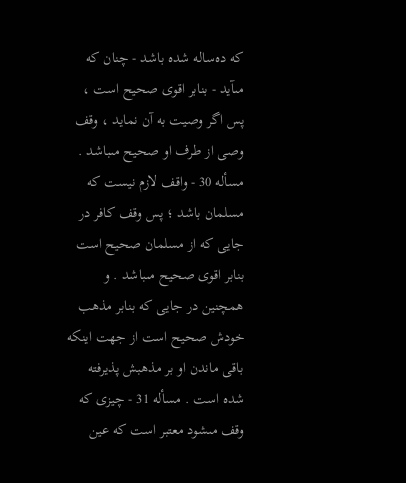كه ده‌ساله شده باشد - چنان كه مىآيد - بنابر اقوى صحيح است ، پس اگر وصيت به آن نمايد ، وقف وصى از طرف او صحيح مىباشد . مسأله 30 - واقف لازم نيست كه مسلمان باشد ؛ پس وقف كافر در جايى كه از مسلمان صحيح است بنابر اقوى صحيح مىباشد . و همچنين در جايى كه بنابر مذهب خودش صحيح است از جهت اينكه باقى ماندن او بر مذهبش پذيرفته شده است . مسأله 31 - چيزى كه وقف مىشود معتبر است كه عين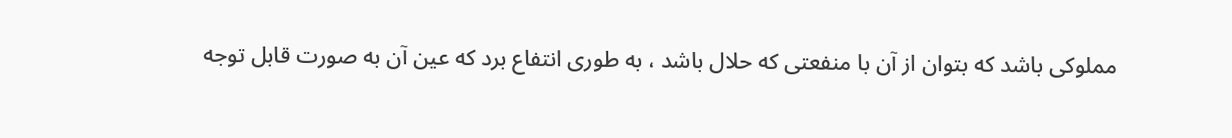مملوكى باشد كه بتوان از آن با منفعتى كه حلال باشد ، به طورى انتفاع برد كه عين آن به صورت قابل توجه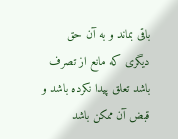باقى بماند و به آن حق ديگرى كه مانع از تصرف باشد تعلق پيدا نكرده باشد و قبض آن ممكن باشد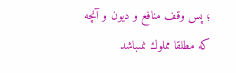؛ پس وقف منافع و ديون و آنچه كه مطلقا مملوك نمىباشد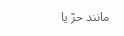مانند حرّ يا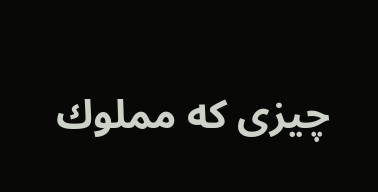چيزى كه مملوك